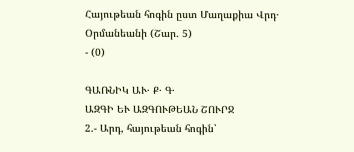Հայութեան հոգին ըստ Մաղաքիա Վրդ․ Օրմանեանի (Շար. 5)
- (0)

ԳԱՌՆԻԿ ԱՒ․ Ք․ Գ․
ԱԶԳԻ ԵՒ ԱԶԳՈՒԹԵԱՆ ՇՈՒՐՋ
2.- Արդ, հայութեան հոգին՝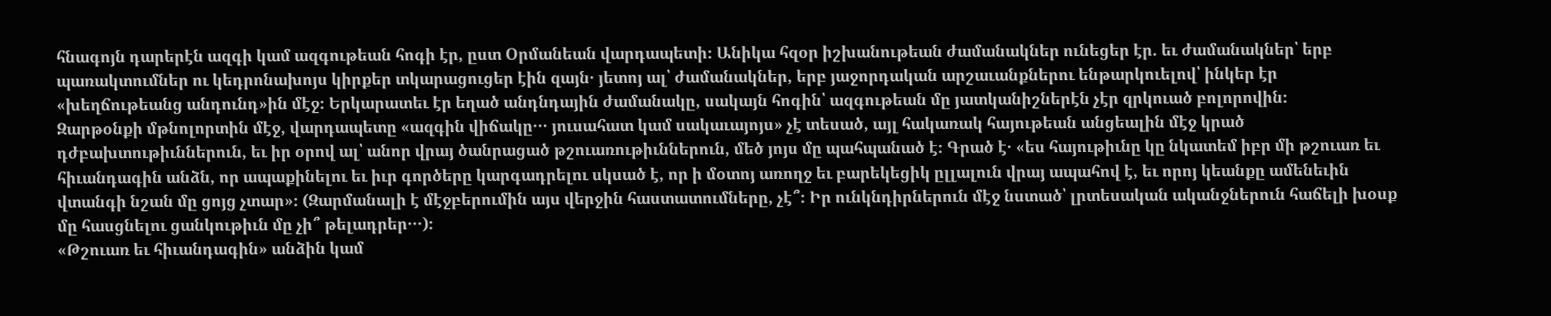հնագոյն դարերէն ազգի կամ ազգութեան հոգի էր, ըստ Օրմանեան վարդապետի։ Անիկա հզօր իշխանութեան ժամանակներ ունեցեր էր. եւ ժամանակներ՝ երբ պառակտումներ ու կեդրոնախոյս կիրքեր տկարացուցեր էին զայն․ յետոյ ալ՝ ժամանակներ, երբ յաջորդական արշաւանքներու ենթարկուելով՝ ինկեր էր «խեղճութեանց անդունդ»ին մէջ։ Երկարատեւ էր եղած անդնդային ժամանակը, սակայն հոգին՝ ազգութեան մը յատկանիշներէն չէր զրկուած բոլորովին։
Զարթօնքի մթնոլորտին մէջ, վարդապետը «ազգին վիճակը․․․ յուսահատ կամ սակաւայոյս» չէ տեսած, այլ հակառակ հայութեան անցեալին մէջ կրած դժբախտութիւններուն, եւ իր օրով ալ՝ անոր վրայ ծանրացած թշուառութիւններուն, մեծ յոյս մը պահպանած է։ Գրած է․ «ես հայութիւնը կը նկատեմ իբր մի թշուառ եւ հիւանդագին անձն, որ ապաքինելու եւ իւր գործերը կարգադրելու սկսած է, որ ի մօտոյ առողջ եւ բարեկեցիկ ըլլալուն վրայ ապահով է, եւ որոյ կեանքը ամենեւին վտանգի նշան մը ցոյց չտար»։ (Զարմանալի է մէջբերումին այս վերջին հաստատումները, չէ՞։ Իր ունկնդիրներուն մէջ նստած՝ լրտեսական ականջներուն հաճելի խօսք մը հասցնելու ցանկութիւն մը չի՞ թելադրեր․․․)։
«Թշուառ եւ հիւանդագին» անձին կամ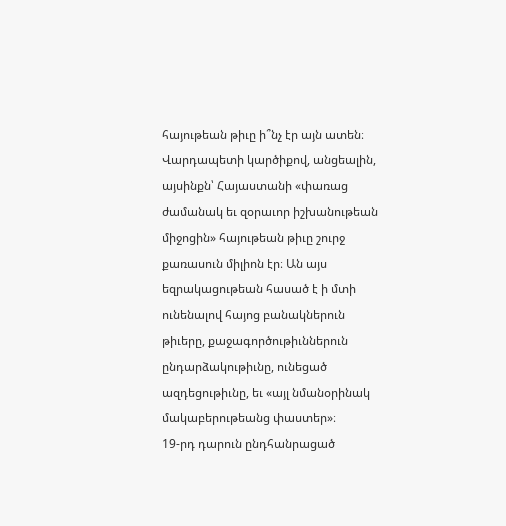հայութեան թիւը ի՞նչ էր այն ատեն։
Վարդապետի կարծիքով, անցեալին, այսինքն՝ Հայաստանի «փառաց ժամանակ եւ զօրաւոր իշխանութեան միջոցին» հայութեան թիւը շուրջ քառասուն միլիոն էր։ Ան այս եզրակացութեան հասած է ի մտի ունենալով հայոց բանակներուն թիւերը, քաջագործութիւններուն ընդարձակութիւնը, ունեցած ազդեցութիւնը, եւ «այլ նմանօրինակ մակաբերութեանց փաստեր»։
19-րդ դարուն ընդհանրացած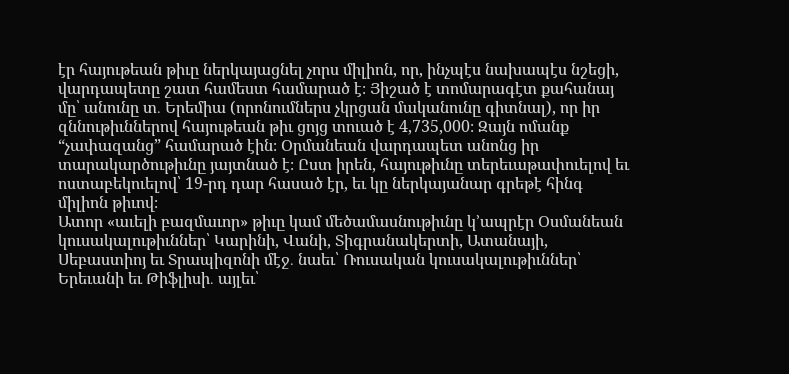էր հայութեան թիւը ներկայացնել չորս միլիոն, որ, ինչպէս նախապէս նշեցի, վարդապետը շատ համեստ համարած է։ Յիշած է տոմարագէտ քահանայ մը՝ անունը տ․ Երեմիա (որոնումներս չկրցան մականունը գիտնալ), որ իր զննութիւններով հայութեան թիւ ցոյց տուած է 4,735,000։ Զայն ոմանք “չափազանց” համարած էին։ Օրմանեան վարդապետ անոնց իր տարակարծութիւնը յայտնած է։ Ըստ իրեն, հայութիւնը տերեւաթափուելով եւ ոստաբեկուելով՝ 19-րդ դար հասած էր, եւ կը ներկայանար գրեթէ հինգ միլիոն թիւով։
Ատոր «աւելի բազմաւոր» թիւը կամ մեծամասնութիւնը կ’ապրէր Օսմանեան կուսակալութիւններ՝ Կարինի, Վանի, Տիգրանակերտի, Ատանայի, Սեբաստիոյ եւ Տրապիզոնի մէջ․ նաեւ՝ Ռուսական կուսակալութիւններ՝ Երեւանի եւ Թիֆլիսի․ այլեւ՝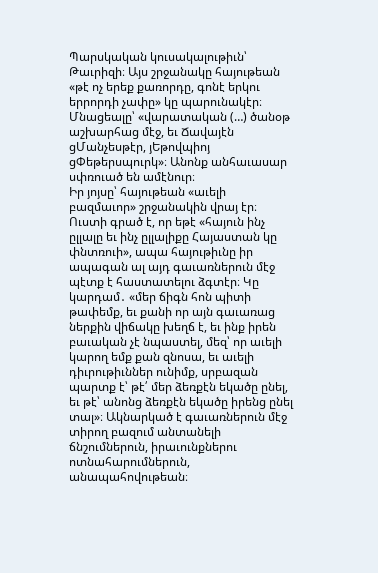Պարսկական կուսակալութիւն՝ Թաւրիզի։ Այս շրջանակը հայութեան «թէ ոչ երեք քառորդը, գոնէ երկու երրորդի չափը» կը պարունակէր։ Մնացեալը՝ «վարատական (…) ծանօթ աշխարհաց մէջ, եւ Ճավայէն ցՄանչեսթէր, յԵթովպիոյ ցՓեթերսպուրկ»։ Անոնք անհաւասար սփռուած են ամէնուր։
Իր յոյսը՝ հայութեան «աւելի բազմաւոր» շրջանակին վրայ էր։ Ուստի գրած է, որ եթէ «հայուն ինչ ըլլալը եւ ինչ ըլլալիքը Հայաստան կը փնտռուի», ապա հայութիւնը իր ապագան ալ այդ գաւառներուն մէջ պէտք է հաստատելու ձգտէր։ Կը կարդամ․ «մեր ճիգն հոն պիտի թափեմք, եւ քանի որ այն գաւառաց ներքին վիճակը խեղճ է, եւ ինք իրեն բաւական չէ նպաստել, մեզ՝ որ աւելի կարող եմք քան զնոսա, եւ աւելի դիւրութիւններ ունիմք, սրբազան պարտք է՝ թէ՛ մեր ձեռքէն եկածը ընել, եւ թէ՝ անոնց ձեռքէն եկածը իրենց ընել տալ»։ Ակնարկած է գաւառներուն մէջ տիրող բազում անտանելի ճնշումներուն, իրաւունքներու ոտնահարումներուն, անապահովութեան։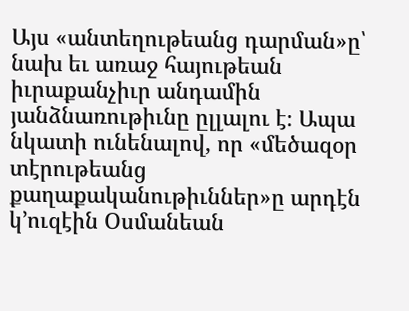Այս «անտեղութեանց դարման»ը՝ նախ եւ առաջ հայութեան իւրաքանչիւր անդամին յանձնառութիւնը ըլլալու է։ Ապա նկատի ունենալով, որ «մեծազօր տէրութեանց քաղաքականութիւններ»ը արդէն կ’ուզէին Օսմանեան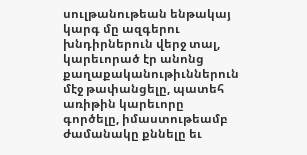սուլթանութեան ենթակայ կարգ մը ազգերու խնդիրներուն վերջ տալ, կարեւորած էր անոնց քաղաքականութիւններուն մէջ թափանցելը, պատեհ առիթին կարեւորը գործելը, իմաստութեամբ ժամանակը քննելը եւ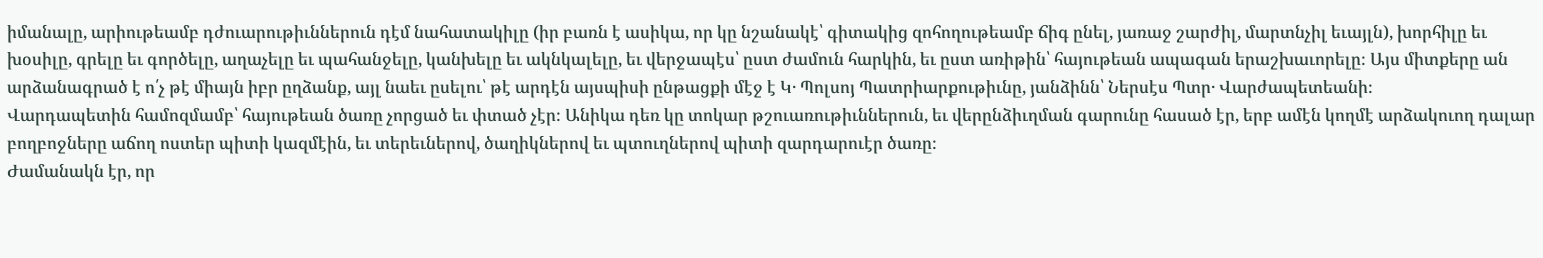իմանալը, արիութեամբ դժուարութիւններուն դէմ նահատակիլը (իր բառն է ասիկա, որ կը նշանակէ՝ գիտակից զոհողութեամբ ճիգ ընել, յառաջ շարժիլ, մարտնչիլ եւայլն), խորհիլը եւ խօսիլը, գրելը եւ գործելը, աղաչելը եւ պահանջելը, կանխելը եւ ակնկալելը, եւ վերջապէս՝ ըստ ժամուն հարկին, եւ ըստ առիթին՝ հայութեան ապագան երաշխաւորելը։ Այս միտքերը ան արձանագրած է ո՛չ թէ միայն իբր ըղձանք, այլ նաեւ ըսելու՝ թէ արդէն այսպիսի ընթացքի մէջ է Կ․ Պոլսոյ Պատրիարքութիւնը, յանձինն՝ Ներսէս Պտր․ Վարժապետեանի։
Վարդապետին համոզմամբ՝ հայութեան ծառը չորցած եւ փտած չէր։ Անիկա դեռ կը տոկար թշուառութիւններուն, եւ վերընձիւղման գարունը հասած էր, երբ ամէն կողմէ արձակուող դալար բողբոջները աճող ոստեր պիտի կազմէին, եւ տերեւներով, ծաղիկներով եւ պտուղներով պիտի զարդարուէր ծառը։
Ժամանակն էր, որ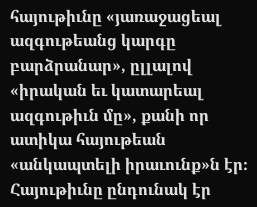հայութիւնը «յառաջացեալ ազգութեանց կարգը բարձրանար», ըլլալով «իրական եւ կատարեալ ազգութիւն մը», քանի որ ատիկա հայութեան «անկապտելի իրաւունք»ն էր։
Հայութիւնը ընդունակ էր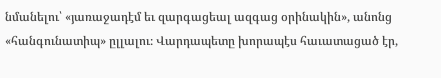նմանելու՝ «յառաջադէմ եւ զարգացեալ ազգաց օրինակին», անոնց «հանգունատիպ» ըլլալու։ Վարդապետը խորապէս հաւատացած էր,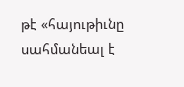թէ «հայութիւնը սահմանեալ է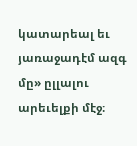կատարեալ եւ յառաջադէմ ազգ մը» ըլլալու արեւելքի մէջ։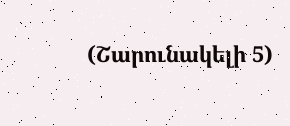(Շարունակելի 5)